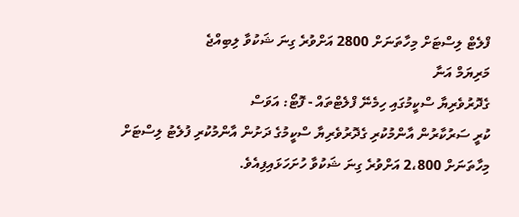ފްލެޓް ލިސްޓަށް މިހާތަނަށް 2800 އަށްވުރެ ގިނަ ޝަކުވާ ލިބިއްޖެ
މަރިޔަމް އަނާ
ގެދޮރުވެރިޔާ ސްކީމުގައި ހިމެނޭ ފްލެޓްތައް - ފޮޓޯ: އަވަސް
ކުރީ ސަރުކާރުން އާންމުކުރި ގެދޮރުވެރިޔާ ސްކީމުގެ ދަށުން އާންމުކުރި ފުލެޓު ލިސްޓަށް މިހާތަނަށް 2،800 އަށްވުރެ ގިނަ ޝަކުވާ ހުށަހަޅައިފިއެވެ.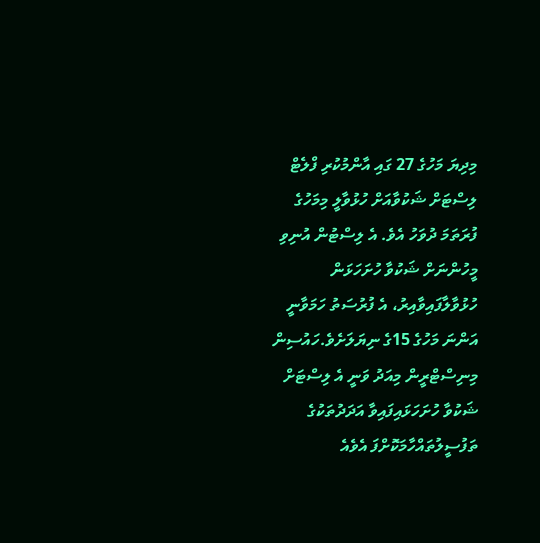މިދިޔަ މަހުގެ 27 ގައި އާންމުކުރި ފްލެޓް ލިސްޓަށް ޝަކުވާއަށް ހުޅުވާލީ މިމަހުގެ ފުރަތަމަ ދުވަހު އެވެ. އެ ލިސްޓުން އުނިވި މީހުންނަށް ޝަކުވާ ހުށަހަޅަން ހުޅުވާލާފައިވާއިރު، އެ ފުރުސަތު ހަމަވާނީ އަންނަ މަހުގެ 15ގެ ނިޔަލަށެވެ.ހައުސިން މިނިސްޓްރީން މިއަދު ވަނީ އެ ލިސްޓަށް ޝަކުވާ ހުށަހަޅައިފައިވާ އަދަދުތަކުގެ ތަފުސީލުތައްހާމަކޮށްފަ އެވެއެ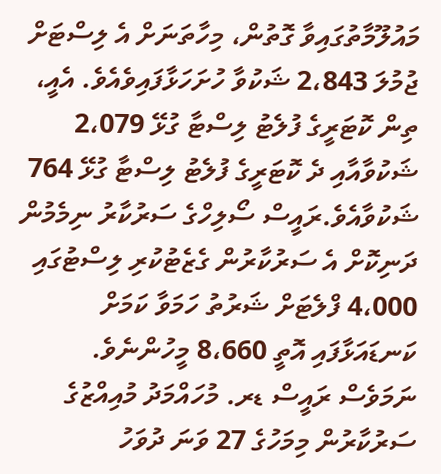މައުލޫމާތުގައިވާ ގޮތުން، މިހާތަނަށް އެ ލިސްޓަށް ޖުމުލަ 2،843 ޝަކުވާ ހުށަހަޅާފައިވެއެވެ. އެއީ، ތިން ކޮޓަރީގެ ފުލެޓު ލިސްޓާ ގުޅޭ 2،079 ޝަކުވާއާއި ދެ ކޮޓަރީގެ ފުލެޓު ލިސްޓާ ގުޅޭ 764 ޝަކުވާއެވެ.ރައީސް ސޯލިހްގެ ސަރުކާރު ނިމެމުން ދަނިކޮށް އެ ސަރުކާރުން ގެޒެޓުކުރި ލިސްޓުގައި 4،000 ފްލެޓަށް ޝަރުތު ހަމަވާ ކަމަށް ކަނޑައަޅާފައި އޮތީ 8،660 މީހުންނެވެ. ނަމަވެސް ރައީސް ޑރ. މުހައްމަދު މުއިއްޒުގެ ސަރުކާރުން މިމަހުގެ 27 ވަނަ ދުވަހު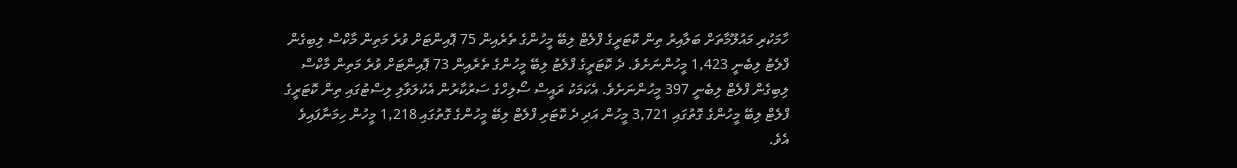ހާމަކުރި މައުލޫމާތަށް ބަލާއިރު ތިން ކޮޓަރީގެ ފްލެޓް ލިބޭ މީހުންގެ ތެރެއިން 75 ޕޮއިންޓަށް ވުރެ މަތިން މާކްސް ލިބިގެން ފްލެޓު ލިބެނީ 1,423 މީހުންނަށެވެ. ދެ ކޮޓަރީގެ ފްލެޓު ލިބޭ މީހުންގެ ތެރެއިން 73 ޕޮއިންޓަށް ވުރެ މަތިން މާކްސް ލިބިގެން ފްލެޓް ލިބެނީ 397 މީހުންނަށެވެ. އެކަމަކު ރައީސް ސޯލިހްގެ ސަރުކާރުން އެކުލަވާލި ލިސްޓުގައި ތިން ކޮޓަރީގެ ފްލެޓް ލިބޭ މީހުންގެ ގޮތުގައި 3,721 މީހުން އަދި ދެ ކޮޓަރި ފްލެޓް ލިބޭ މީހުންގެ ގޮތުގައި 1,218 މީހުން ހިމަނާފައިވެ އެވެ.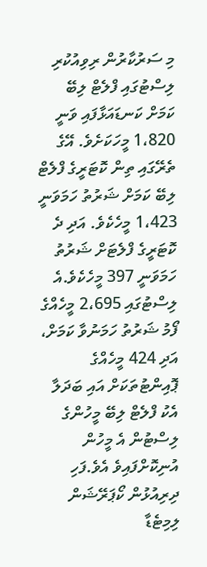މި ސަރުކާރުން ރިވިއުކުރި ލިސްޓުގައި ފްލެޓް ލިބޭ ކަމަށް ކަނޑައަޅާފައި ވަނީ 1،820 މީހަކަށެވެ. އޭގެ ތެރޭގައި ތިން ކޮޓަރީގެ ފްލެޓް ލިބޭ ކަމަށް ޝަރުތު ހަމަވަނީ 1،423 މީހެކެވެ. އަދި ދެ ކޮޓަރީގެ ފްލެޓަށް ޝަރުތު ހަމަވަނީ 397 މީހެކެވެ.އެ ލިސްޓުގައި 2،695 މީހެއްގެ ފޯމު ޝަރުތު ހަމަނުވާ ކަމަށް، އަދި 424 މީހެއްގެ ޕޮއިންޓުތަކަށް އައި ބަދަލާ އެކު ފްލެޓް ލިބޭ މީހުންގެ ލިސްޓުން އެ މީހުން އުނިކޮށްފައިވެ އެވެ.ފަހި ދިރިއުޅުން ކޯޕަރޭޝަން ލިމިޓެޑާ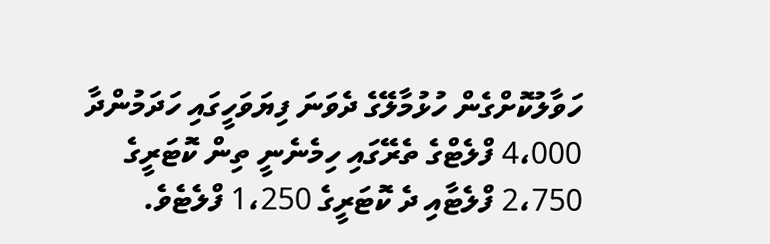ހަވާލުކޮށްގެން ހުޅުމާލޭގެ ދެވަނަ ފިޔަވަހީގައި ހަދަމުންދާ 4،000 ފްލެޓްގެ ތެރޭގައި ހިމެނެނީ ތިން ކޮޓަރީގެ 2،750 ފްލެޓާއި ދެ ކޮޓަރީގެ 1،250 ފްލެޓެވެ.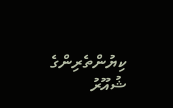ކިޔުންތެރިންގެ ޝުއޫރު